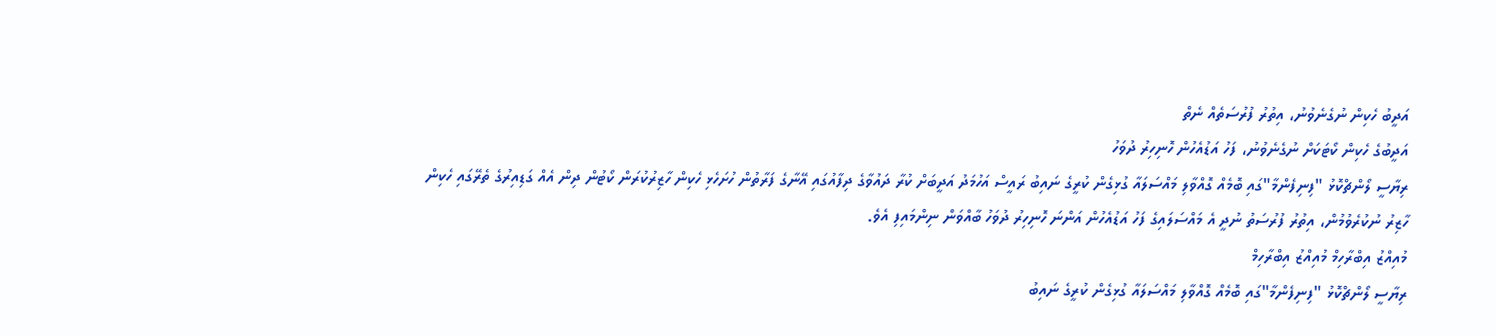އަދީބު ހެކިން ނުގެނެވުނު، އިތުރު ފުރުސަތެއް ނެތް
އަދީބުގެ ހެކިން ކޯޓަކަށް ނުގެނެވުނު، ފަހު އަޑުއެހުން ހޮނިހިރު ދުވަހު
ރިޔާސީ ލޯންޗްކޮޅު "ފިނިފެންމާ"ގައި ބޮމެއް ގޮއްވާލި މައްސަލައާ ގުޅިގެން ކުރީގެ ނައިބު ރައީސް އަހުމަދު އަދީބަށް ކުރާ ދައުވާގެ ދިފާއުގައި އޭނާގެ ފަރާތުން ހުށަހެޅި ހެކިން ހާޒިރުކުރަން ކޯޓުން ދިން އެއް ގަޑިއިރުގެ ތެރޭގައި ހެކިން ހާޒިރު ނުކުރެވުމުން، އިތުރު ފުރުސަތު ނުދީ އެ މައްސަލައިގެ ފަހު އަޑުއެހުން އަންނަ ހޮނިހިރު ދުވަހު ބާއްވަން ނިންމައިފި އެވެ.
މުއިއްޒު އިބްރާހިމް މުއިއްޒު އިބްރާހިމް
ރިޔާސީ ލޯންޗްކޮޅު "ފިނިފެންމާ"ގައި ބޮމެއް ގޮއްވާލި މައްސަލައާ ގުޅިގެން ކުރީގެ ނައިބު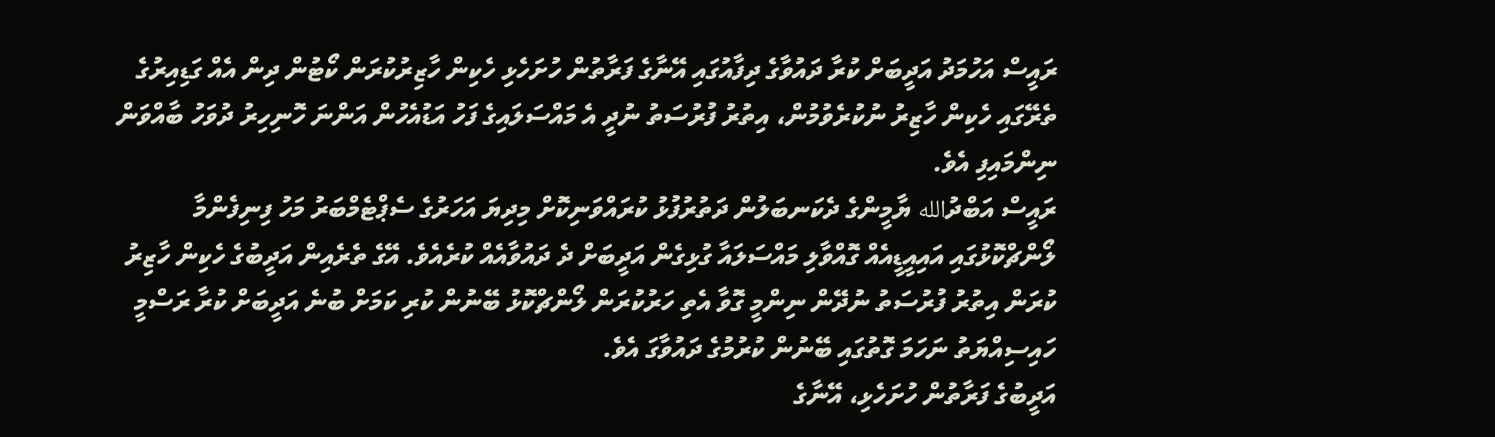ރައީސް އަހުމަދު އަދީބަށް ކުރާ ދައުވާގެ ދިފާއުގައި އޭނާގެ ފަރާތުން ހުށަހެޅި ހެކިން ހާޒިރުކުރަން ކޯޓުން ދިން އެއް ގަޑިއިރުގެ ތެރޭގައި ހެކިން ހާޒިރު ނުކުރެވުމުން، އިތުރު ފުރުސަތު ނުދީ އެ މައްސަލައިގެ ފަހު އަޑުއެހުން އަންނަ ހޮނިހިރު ދުވަހު ބާއްވަން ނިންމައިފި އެވެ.
ރައީސް އަބްދުالله ޔާމީންގެ ދެކަނބަލުން ދަތުރުފުޅު ކުރައްވަނިކޮށް މިދިޔަ އަހަރުގެ ސެޕްޓެމްބަރު މަހު ފިނިފެންމާ ލޯންޗްކޮޅުގައި އައިއީޑީއެއް ގޮއްވާލި މައްސަލައާ ގުޅިގެން އަދީބަށް ދެ ދައުވާއެއް ކުރެއެވެ. އޭގެ ތެރެއިން އަދީބުގެ ހެކިން ހާޒިރު ކުރަން އިތުރު ފުރުސަތު ނުދޭން ނިންމީ ގޮވާ އެތި ހަރުކުރަން ލޯންޗްކޮޅު ބޭނުން ކުރި ކަމަށް ބުނެ އަދީބަށް ކުރާ ރަސްމީ ހައިސިއްޔަތު ނަހަމަ ގޮތުގައި ބޭނުން ކުރުމުގެ ދައުވާގަ އެވެ.
އަދީބުގެ ފަރާތުން ހުށަހެޅި، އޭނާގެ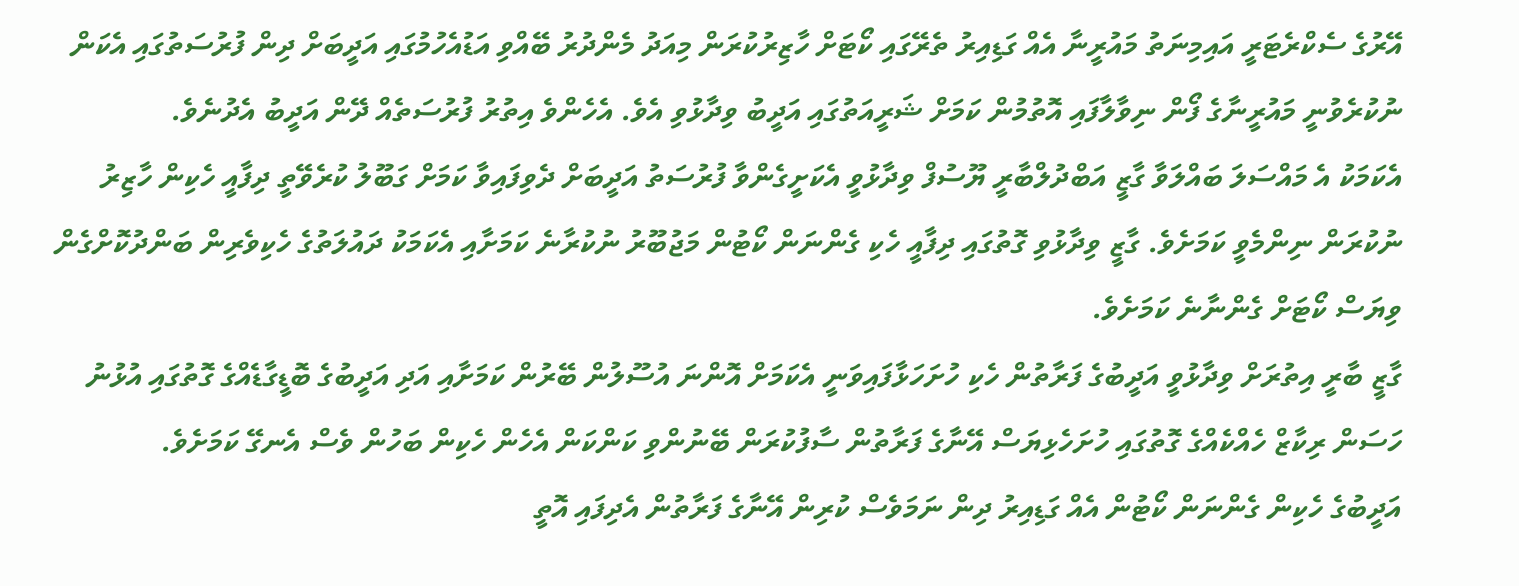އޭރުގެ ސެކްރެޓަރީ އައިމިނަތު މައުރީނާ އެއް ގަޑިއިރު ތެރޭގައި ކޯޓަށް ހާޒިރުކުރަން މިއަދު މެންދުރު ބޭއްވި އަޑުއެހުމުގައި އަދީބަށް ދިން ފުރުސަތުގައި އެކަން ނުކުރެވުނީ މައުރީނާގެ ފޯން ނިވާލާފައި އޮތުމުން ކަމަށް ޝަރީއަތުގައި އަދީބު ވިދާޅުވި އެވެ. އެހެންވެ އިތުރު ފުރުސަތެއް ދޭން އަދީބު އެދުނެވެ.
އެކަމަކު އެ މައްސަލަ ބައްލަވާ ގާޒީ އަބްދުލްބާރީ ޔޫސުފް ވިދާޅުވީ އެކަށީގެންވާ ފުރުސަތު އަދީބަށް ދެވިފައިވާ ކަމަށް ގަބޫލު ކުރެވޭތީ ދިފާއީ ހެކިން ހާޒިރު ނުކުރަން ނިންމެވީ ކަމަށެވެ. ގާޒީ ވިދާޅުވި ގޮތުގައި ދިފާއީ ހެކި ގެންނަން ކޯޓުން މަޖުބޫރު ނުކުރާނެ ކަމަށާއި އެކަމަކު ދައުލަތުގެ ހެކިވެރިން ބަންދުކޮށްގެން ވިޔަސް ކޯޓަށް ގެންނާނެ ކަމަށެވެ.
ގާޒީ ބާރީ އިތުރަށް ވިދާޅުވީ އަދީބުގެ ފަރާތުން ހެކި ހުށަހަޅާފައިވަނީ އެކަމަށް އޮންނަ އުސޫލުން ބޭރުން ކަމަށާއި އަދި އަދީބުގެ ބޮޑީގާޑެއްގެ ގޮތުގައި އުޅުނު ހަސަން ރިކާޒް ހެއްކެއްގެ ގޮތުގައި ހުށަހެޅިޔަސް އޭނާގެ ފަރާތުން ސާފުކުރަން ބޭނުންވި ކަންކަން އެހެން ހެކިން ބަހުން ވެސް އެނގޭ ކަމަށެވެ.
އަދީބުގެ ހެކިން ގެންނަން ކޯޓުން އެއް ގަޑިއިރު ދިން ނަމަވެސް ކުރިން އޭނާގެ ފަރާތުން އެދިފައި އޮތީ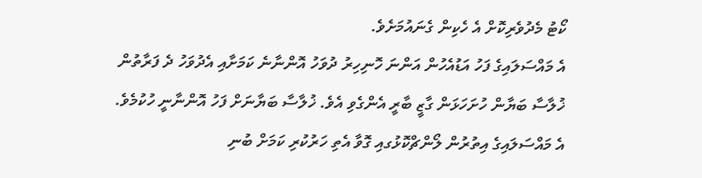ކޯޓު މެދުވެރިކޮށް އެ ހެކިން ގެނައުމަށެވެ.
އެ މައްސަލައިގެ ފަހު އަޑުއެހުން އަންނަ ހޮނިހިރު ދުވަހު އޮންނާނެ ކަމަށާއި އެދުވަހު ދެ ފަރާތުން ޚުލާސާ ބަޔާން ހުށަހަޅަން ގާޒީ ބާރީ އެންގެވި އެވެ. ޚުލާސާ ބަޔާނަށް ފަހު އޮންނާނީ ހުކުމެވެ.
އެ މައްސަލައިގެ އިތުރުން ލޯންޗްކޮޅުގއި ގޮވާ އެތި ހަރުކުރި ކަމަށް ބުނި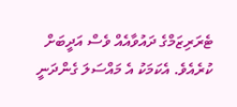ޓެރަރިޒަމްގެ ދައުވާއެއް ވެސް އަދީބަށް ކުރެއެވެ. އެކަމަކު އެ މައްސަލަ ގެންދަނީ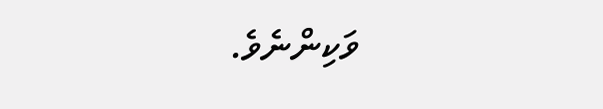ވަކިންނެވެ.